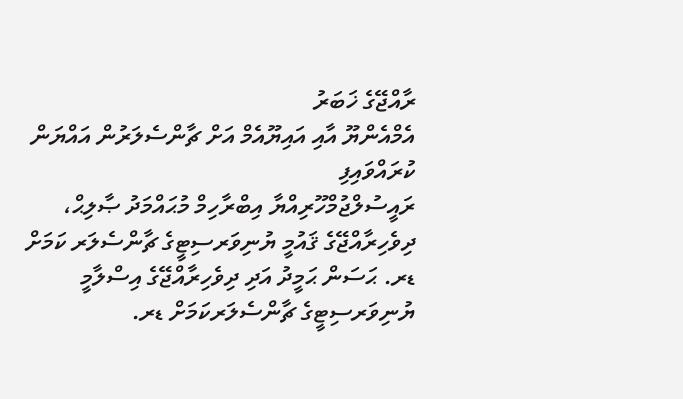ރާއްޖޭގެ ޚަބަރު
އެމްއެންޔޫ އާއި އައިޔޫއެމް އަށް ޗާންސެލަރުން އައްޔަން ކުރައްވައިފި
ރައީސުލްޖުމްހޫރިއްޔާ އިބްރާހިމް މުޙައްމަދު ޞާލިޙް، ދިވެހިރާއްޖޭގެ ޤައުމީ ޔުނިވަރސިޓީގެ ޗާންސެލަރ ކަމަށް ޑރ. ޙަސަން ޙަމީދު އަދި ދިވެހިރާއްޖޭގެ އިސްލާމީ ޔުނިވަރސިޓީގެ ޗާންސެލަރކަމަށް ޑރ.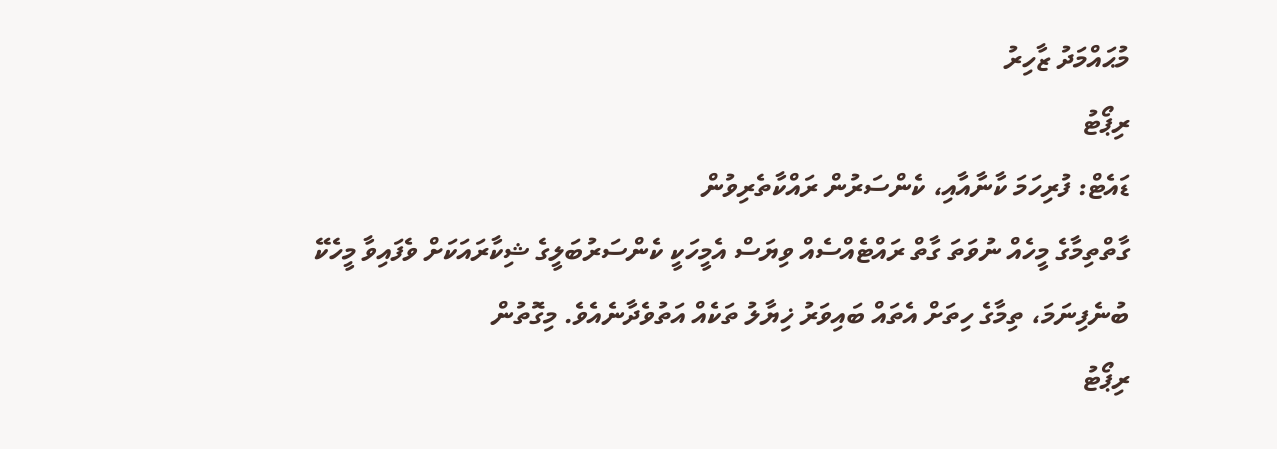މުޙައްމަދު ޒާހިރު
ރިޕޯޓު
ޑައެޓް: ފުރިހަމަ ކާނާއާއި، ކެންސަރުން ރައްކާތެރިވުން
ގާތްތިމާގެ މީހެއް ނުވަތަ ގާތް ރައްޓެއްސެއް ވިޔަސް އެމީހަކީ ކެންސަރުބަލީގެ ޝިކާރައަކަށް ވެފައިވާ މީހެކޭ ބުނެފިނަމަ، ތިމާގެ ހިތަށް އެތައް ބައިވަރު ޚިޔާލު ތަކެއް އަތުވެދާނެއެވެ. މިގޮތުން
ރިޕޯޓު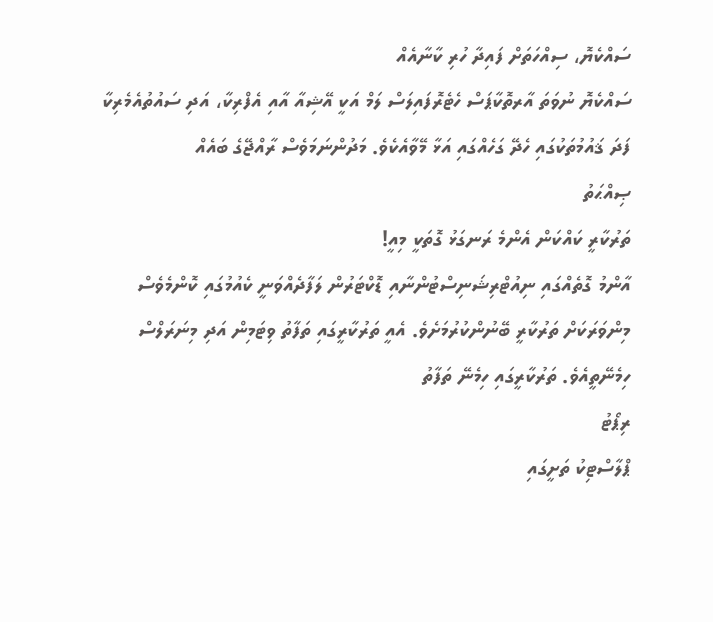ސައްކެޔޮ، ސިއްހަތަށް ފައިދާ ހުރި ކާނާއެއް
ސައްކެޔޮ ނުވަތަ އާރތޮކާޕަސް ހެޓެރޮފައިލަސް ލަމް އަކީ އޭޝިއާ އާއި އެފްރިކާ، އަދި ސައުތުއެމެރިކާ ފަދަ ޤައުމުތަކުގައި ހެދޭ ގަހެއްގައި އަޅާ މޭވާއެކެވެ. މަދުންނަމަވެސް ރާއްޖޭގެ ބައެއް
ޞިއްޙަތު
ތަރުކާރީ ކައްކަން އެންމެ ރަނގަޅު ގޮތަކީ މިއީ!
އާންމު ގޮތެއްގައި ނިއުޓްރިޝަނިސްޓުންނާއި ޑޮކްޓަރުން ލަފާދެއްވަނީ ކެއުމުގައި ކޮންމެވެސް މިންވަރަކަށް ތަރުކާރީ ބޭނުންކުރުމަށެވެ. އެއީ ތަރުކާރީގައި ތަފާތު ވިޓަމިން އަދި މިނަރަލްސް ހިމެނޭތީއެވެ. ތަރުކާރީގައި ހިމެނޭ ތަފާތު
ރިޕޯޓު
ޕްލާސްޓިކު ތަށީގައި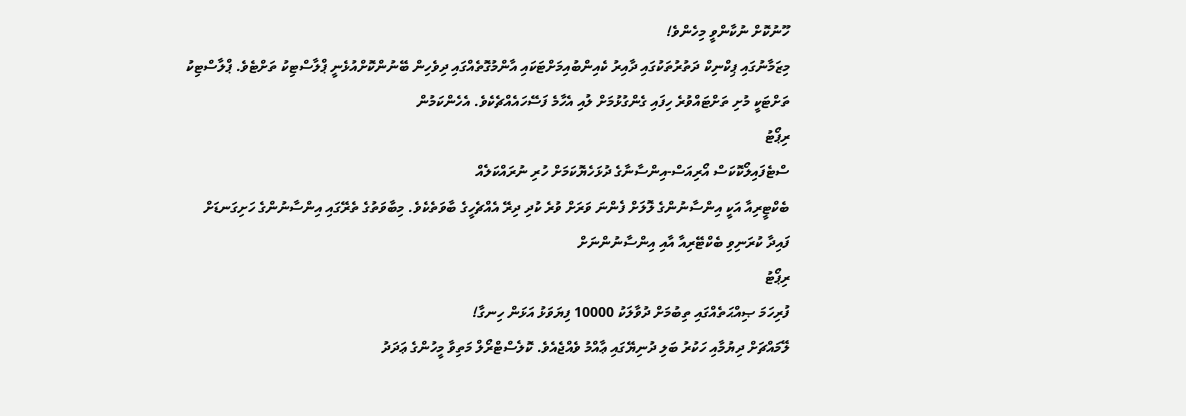ހޫނުކޮށް ނުކާންވީ މިހެންވެ!
މިޒަމާނުގައި ޕިކްނިކް ދަތުރުތަކުގައި ދާއިރު ކެއިންބުއިމަށްޓަކައި އާންމުގޮތެއްގައި ދިވެހިން ބޭނުންކޮށްއުޅެނީ ޕްލާސްޓިކު ތަށްޓެވެ. ޕްލާސްޓިކު ތަށްޓަކީ މުށި ތަށްޓައްވުރެ ހިފައި ގެންގުޅުމަށް ލުއި އެހާމެ ފަސޭހައެއްޗެކެވެ. އެހެންކަމުން
ރިޕޯޓު
ސްޓެފައިލޯކޮކަސް އޯރިއަސް-އިންސާނާގެ ދުޅަހެޔޮކަމަށް ހުރި ނުރައްކަލެއް
ބެކްޓީރިއާ އަކީ އިންސާނުންގެ ލޮލަށް ފެންނަ ވަރަށް ވުރެ ކުދި ދިރޭ އެއްޗެހީގެ ބާވަތެކެވެ. މިބާވަތުގެ ތެރޭގައި އިންސާނުންގެ ހަށިގަނޑަށް ފައިދާ ކުރަނިވި ބެކްޓޭރިއާ އާއި އިންސާނުންނަށް
ރިޕޯޓު
ފުރިހަމަ ޞިއްޙަތެއްގައި ތިބުމަށް ދުވާލަކު 10000 ފިޔަވަޅު އަޅަން ހިނގާ!
ލޭމައްޗަށް ދިޔުމާއި ހަކުރު ބަލި ދުނިޔޭގައި ޢާއްމު ވެއްޖެއެވެ. ކޮލެސްޓްރޯލް މަތިވާ މީހުންގެ ޢަދަދު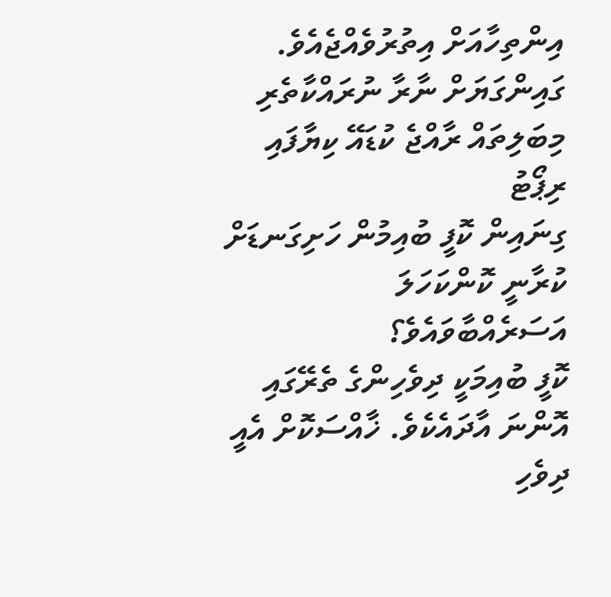އިންތިހާއަށް އިތުރުވެއްޖެއެވެ. ގައިންގަޔަށް ނާރާ ނުރައްކާތެރި މިބަލިތައް ރާއްޖެ ކުޑައޭ ކިޔާފައި
ރިޕޯޓު
ގިނައިން ކޮފީ ބުއިމުން ހަށިގަނޑަށް ކުރާނީ ކޮންކަހަލަ އަސަރެއްބާވައެވެ؟
ކޮފީ ބުއިމަކީ ދިވެހިންގެ ތެރޭގައި އޮންނަ އާދައެކެވެ. ޚާއްސަކޮށް އެއީ ދިވެހި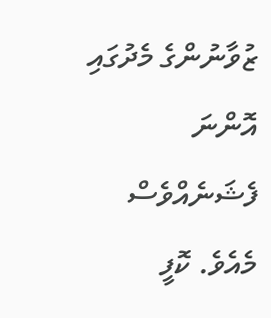ޒުވާނުންގެ މެދުގައި އޮންނަ ފެޝަނެއްވެސް މެއެވެ. ކޮފީ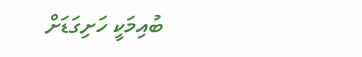ބުއިމަކީ ހަށިގަޑަށް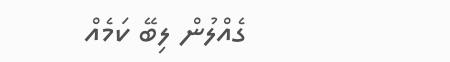ގެއްލުން ލިބޭ ކަމެއް